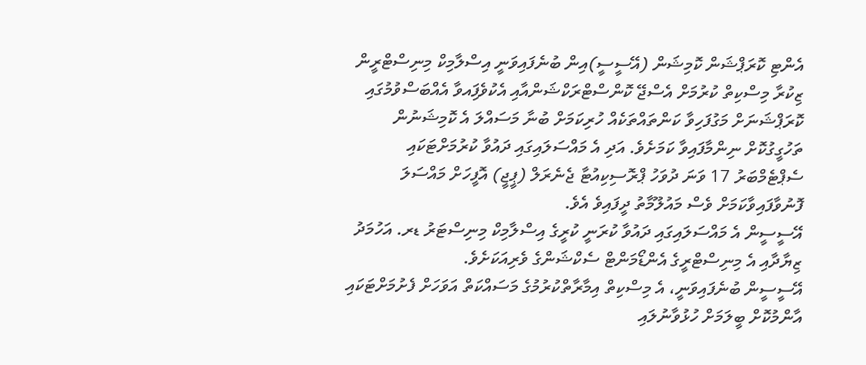އެންޓި ކޮރަޕްޝަން ކޮމިޝަން (އޭސީސީ)އިން ބުނެފައިވަނީ އިސްލާމިކް މިނިސްޓްރީން ޒިކުރާ މިސްކިތް ކުރުމަށް އެސްޖޭ ކޮންސްޓްރަކްޝަންއާއި އެކުވެފަިއވާ އެއްބަސްވުމުގައި ކޮރަޕްޝަނަށް މަގުފަހިވާ ކަންތައްތަކެއް ހުރިކަމަށް ބުނާ މަސައްލަ އެ ކޮމިޝަނުން ތަހުގީގުކޮށް ނިންމާފައިވާ ކަމަށެވެ. އަދި އެ މައްސަލައިގައި ދައުވާ ކުރުމަށްޓަކައި ސެޕްޓެމްބަރު 17 ވަނަ ދުވަހު ޕްރޮސިކިއުޓާ ޖެނެރަލް (ޕީޖީ) އޮފީހަށް މައްސަލަ ފޮނުވާފައިވާކަމަށް ވެސް މައުލޫމާތު ދީފައިވެ އެވެ.
އޭސީސީން އެ މައްސަލައިގައި ދައުވާ ކުރަނީ ކުރީގެ އިސްލާމިކް މިނިސްޓަރު ޑރ. އަހުމަދު ޒިޔާދާއި އެ މިނިސްޓްރީގެ އެންޑޯމަންޓް ސެކްޝަންގެ ވެރިއަކަށެވެ.
އޭސީސީން ބުނެފައިވަނީ، އެ މިސްކިތް އިމާރާތްކުރުމުގެ މަސައްކަތް އަވަހަށް ފެށުމަށްޓަކައި އާންމުކޮށް ބީލަމަށް ހުޅުވާނުލައި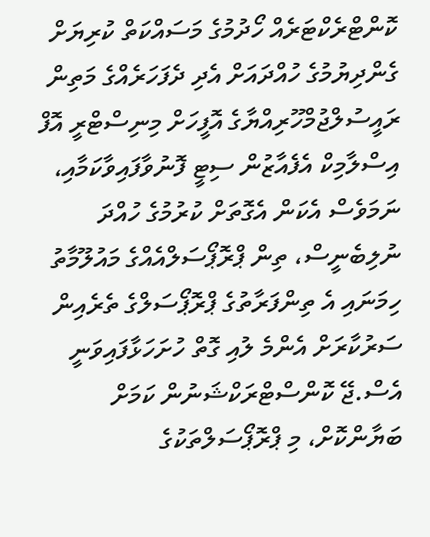ކޮންޓްރެކްޓަރެއް ހޯދުމުގެ މަސައްކަތް ކުރިޔަށް ގެންދިޔުމުގެ ހުއްދައަށް އެދި ދެފަހަރެއްގެ މަތިން ރައީސުލްޖުމްހޫރިއްޔާގެ އޮފީހަށް މިނިސްޓްރީ އޮފް އިސްލާމިކް އެފެއާޒުން ސިޓީ ފޮނުވާފައިވާކަމާއި، ނަމަވެސް އެކަން އެގޮތަށް ކުރުމުގެ ހުއްދަ ނުލިބެނީސް، ތިން ޕްރޮޕޯސަލްއެއްގެ މައުލޫމާތު ހިމަނައި އެ ތިންފަރާތުގެ ޕްރޮޕޯސަލްގެ ތެރެއިން ސަރުކާރަށް އެންމެ ލުއި ގޮތް ހުށަހަޅާފައިވަނީ އެސް.ޖޭ ކޮންސްޓްރަކްޝަނުން ކަމަށް ބަޔާންކޮށް، މި ޕްރޮޕޯސަލްތަކުގެ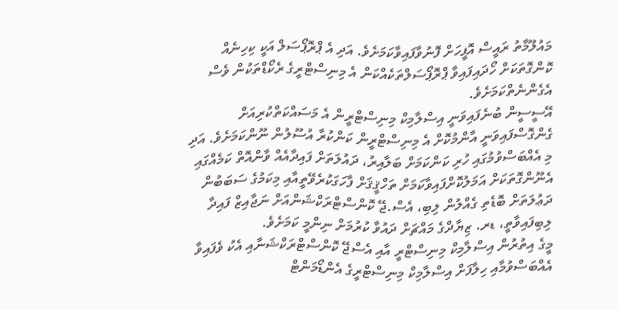މައުލޫމާތު ރައީސް އޮފީހަށް ފޮނުވާފައިވާކަމަށެވެ. އަދި އެ ޕްރޮޕޯސަލް އަކީ ކިހިނެއް ކޮންގޮތަކަށް ހޯދައިފައިވާ ޕްރޮޕޯސަލްތަކެއްކަން އެ މިނިސްޓްރީގެ ރެކޯޑްތަކުން ވެސް އެގެންނެތްކަމަށެވެ.
އޭސީސީން ބުނެފައިވަނީ އިސްލާމިކް މިނިސްޓްރީން އެ މަސައްކަތްކުރިއަށް ގެންގޮސްފައިވަނީ އާންމުކޮށް އެ މިނިސްޓްރީން ކަންކުރާ އުސޫލުން ނޫންކަމަށެވެ. އަދި މި އެއްބަސްވުމުގައި ހުރި ކަންކަމަށް ބަލާއިރު، ދައުލަތަށް ފައިދާއެއް ވާންއޮތް ކަމެއްގައި އެނޫންގޮތަކަށް އަމަލުކޮށްފައިވާކަމަށް ތަހްޤީޤަށް ފާހަގަކުރެވޭތީއާއި މިކަމުގެ ސަބަބުން ދަޢުލަތަށް ބޮޑެތި ގެއްލުން ލިބި، އެސް.ޖޭ ކޮންސްޓްރަކްޝަންއަށް ނަޖާއިޒް ފައިދާ ލިބިފައިވާތީ، ޑރ. ޒިޔާދްގެ މައްޗަށް ދައުވާ ކުރުމަށް ނިންމީ ކަމަށެވެ.
މީގެ އިތުރުން އިސްލާމިކް މިނިސްޓްރީ އާއި އެސްޖޭ ކޮންސްޓްރަކްޝަނާއި އެކު ވެފައިވާ އެއްބަސްވުމާއި ހިލާފަށް އިސްލާމިކް މިނިސްޓްރީގެ އެންޑޯމަންޓް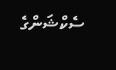ސެކްޝަންގެ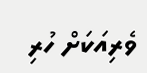ވެރިއަކަށް ހުރި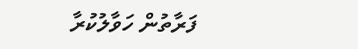ފަރާތުން ހަވާލުކުރާ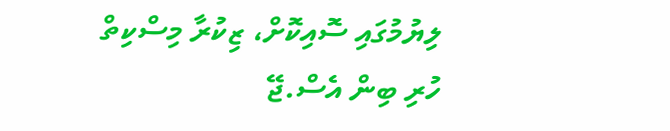ލިޔުމުގައި ސޮއިކޮށް، ޒިކުރާ މިސްކިތް ހުރި ބިން އެސް.ޖޭ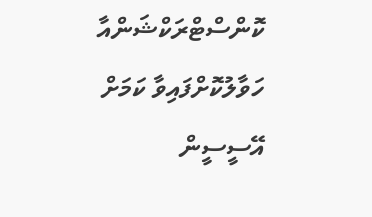ކޮންސްޓްރަކްޝަންއާ ހަވާލުކޮށްފައިވާ ކަމަށް އޭސީސީން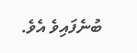ބުނެފައިވެ އެވެ.